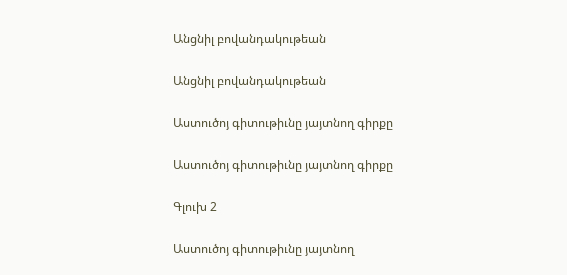Անցնիլ բովանդակութեան

Անցնիլ բովանդակութեան

Աստուծոյ գիտութիւնը յայտնող գիրքը

Աստուծոյ գիտութիւնը յայտնող գիրքը

Գլուխ 2

Աստուծոյ գիտութիւնը յայտնող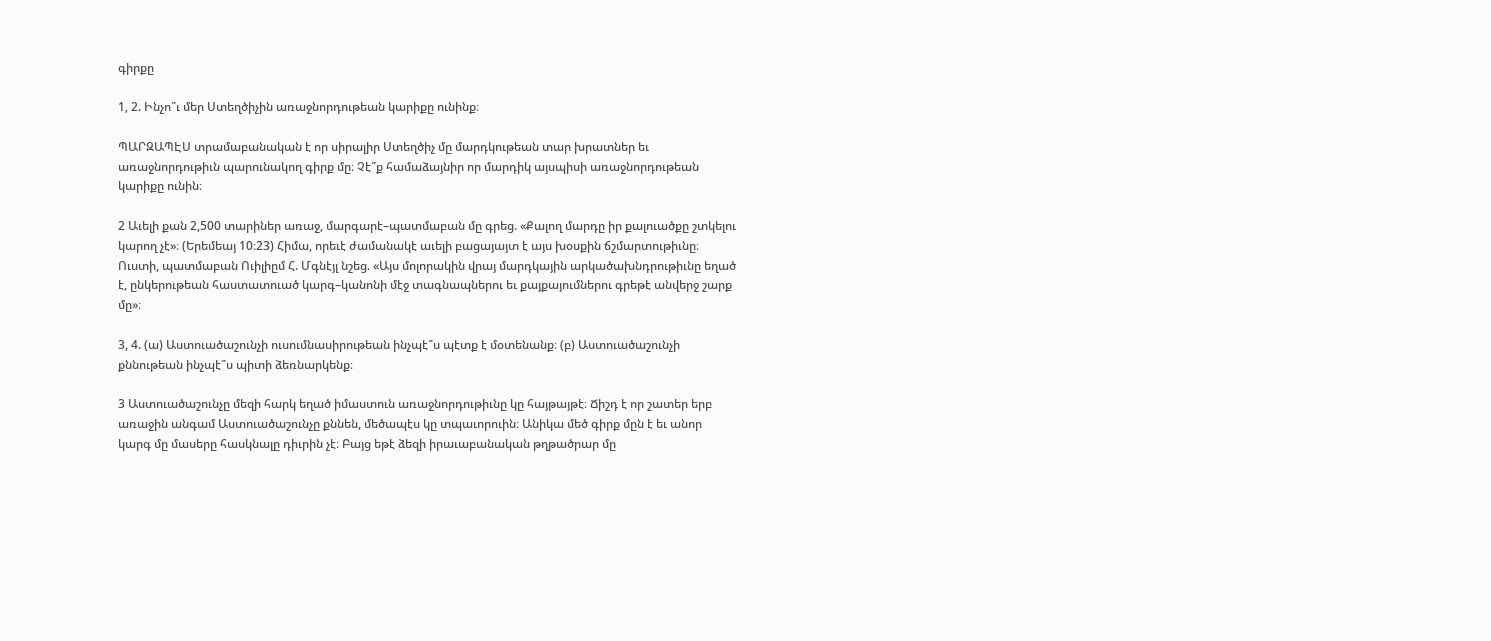գիրքը

1, 2. Ինչո՞ւ մեր Ստեղծիչին առաջնորդութեան կարիքը ունինք։

ՊԱՐԶԱՊԷՍ տրամաբանական է որ սիրալիր Ստեղծիչ մը մարդկութեան տար խրատներ եւ առաջնորդութիւն պարունակող գիրք մը։ Չէ՞ք համաձայնիր որ մարդիկ այսպիսի առաջնորդութեան կարիքը ունին։

2 Աւելի քան 2,500 տարիներ առաջ, մարգարէ–պատմաբան մը գրեց. «Քալող մարդը իր քալուածքը շտկելու կարող չէ»։ (Երեմեայ 10։23) Հիմա, որեւէ ժամանակէ աւելի բացայայտ է այս խօսքին ճշմարտութիւնը։ Ուստի, պատմաբան Ուիլիըմ Հ. Մգնէյլ նշեց. «Այս մոլորակին վրայ մարդկային արկածախնդրութիւնը եղած է, ընկերութեան հաստատուած կարգ–կանոնի մէջ տագնապներու եւ քայքայումներու գրեթէ անվերջ շարք մը»։

3, 4. (ա) Աստուածաշունչի ուսումնասիրութեան ինչպէ՞ս պէտք է մօտենանք։ (բ) Աստուածաշունչի քննութեան ինչպէ՞ս պիտի ձեռնարկենք։

3 Աստուածաշունչը մեզի հարկ եղած իմաստուն առաջնորդութիւնը կը հայթայթէ։ Ճիշդ է որ շատեր երբ առաջին անգամ Աստուածաշունչը քննեն, մեծապէս կը տպաւորուին։ Անիկա մեծ գիրք մըն է եւ անոր կարգ մը մասերը հասկնալը դիւրին չէ։ Բայց եթէ ձեզի իրաւաբանական թղթածրար մը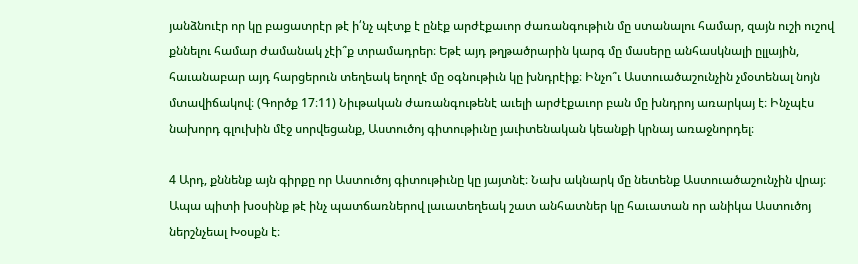յանձնուէր որ կը բացատրէր թէ ի՛նչ պէտք է ընէք արժէքաւոր ժառանգութիւն մը ստանալու համար, զայն ուշի ուշով քննելու համար ժամանակ չէի՞ք տրամադրեր։ Եթէ այդ թղթածրարին կարգ մը մասերը անհասկնալի ըլլային, հաւանաբար այդ հարցերուն տեղեակ եղողէ մը օգնութիւն կը խնդրէիք։ Ինչո՞ւ Աստուածաշունչին չմօտենալ նոյն մտավիճակով։ (Գործք 17։11) Նիւթական ժառանգութենէ աւելի արժէքաւոր բան մը խնդրոյ առարկայ է։ Ինչպէս նախորդ գլուխին մէջ սորվեցանք, Աստուծոյ գիտութիւնը յաւիտենական կեանքի կրնայ առաջնորդել։

4 Արդ, քննենք այն գիրքը որ Աստուծոյ գիտութիւնը կը յայտնէ։ Նախ ակնարկ մը նետենք Աստուածաշունչին վրայ։ Ապա պիտի խօսինք թէ ինչ պատճառներով լաւատեղեակ շատ անհատներ կը հաւատան որ անիկա Աստուծոյ ներշնչեալ Խօսքն է։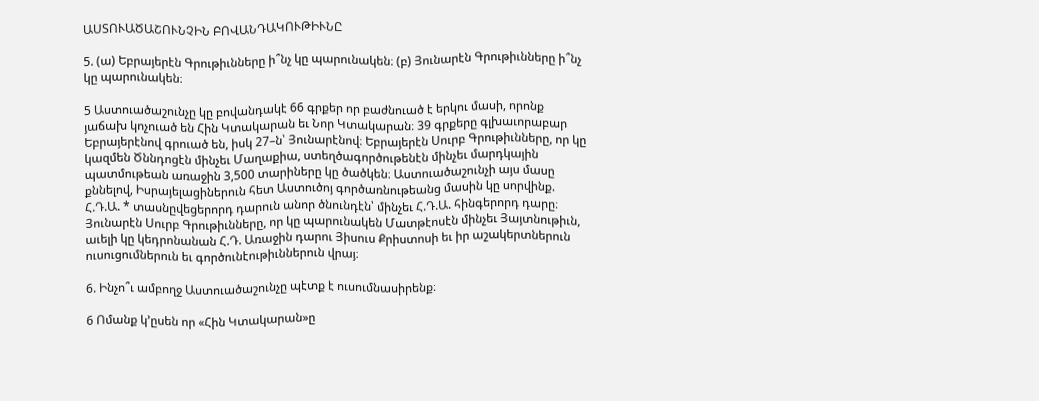ԱՍՏՈՒԱԾԱՇՈՒՆՉԻՆ ԲՈՎԱՆԴԱԿՈՒԹԻՒՆԸ

5. (ա) Եբրայերէն Գրութիւնները ի՞նչ կը պարունակեն։ (բ) Յունարէն Գրութիւնները ի՞նչ կը պարունակեն։

5 Աստուածաշունչը կը բովանդակէ 66 գրքեր որ բաժնուած է երկու մասի, որոնք յաճախ կոչուած են Հին Կտակարան եւ Նոր Կտակարան։ 39 գրքերը գլխաւորաբար Եբրայերէնով գրուած են, իսկ 27–ն՝ Յունարէնով։ Եբրայերէն Սուրբ Գրութիւնները, որ կը կազմեն Ծննդոցէն մինչեւ Մաղաքիա, ստեղծագործութենէն մինչեւ մարդկային պատմութեան առաջին 3,500 տարիները կը ծածկեն։ Աստուածաշունչի այս մասը քննելով, Իսրայելացիներուն հետ Աստուծոյ գործառնութեանց մասին կը սորվինք. Հ.Դ.Ա. * տասնըվեցերորդ դարուն անոր ծնունդէն՝ մինչեւ Հ.Դ.Ա. հինգերորդ դարը։ Յունարէն Սուրբ Գրութիւնները, որ կը պարունակեն Մատթէոսէն մինչեւ Յայտնութիւն, աւելի կը կեդրոնանան Հ.Դ. Առաջին դարու Յիսուս Քրիստոսի եւ իր աշակերտներուն ուսուցումներուն եւ գործունէութիւններուն վրայ։

6. Ինչո՞ւ ամբողջ Աստուածաշունչը պէտք է ուսումնասիրենք։

6 Ոմանք կ’ըսեն որ «Հին Կտակարան»ը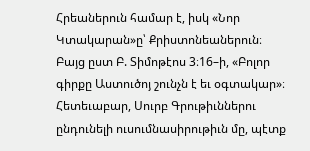Հրեաներուն համար է, իսկ «Նոր Կտակարան»ը՝ Քրիստոնեաներուն։ Բայց ըստ Բ. Տիմոթէոս 3։16–ի, «Բոլոր գիրքը Աստուծոյ շունչն է եւ օգտակար»։ Հետեւաբար, Սուրբ Գրութիւններու ընդունելի ուսումնասիրութիւն մը, պէտք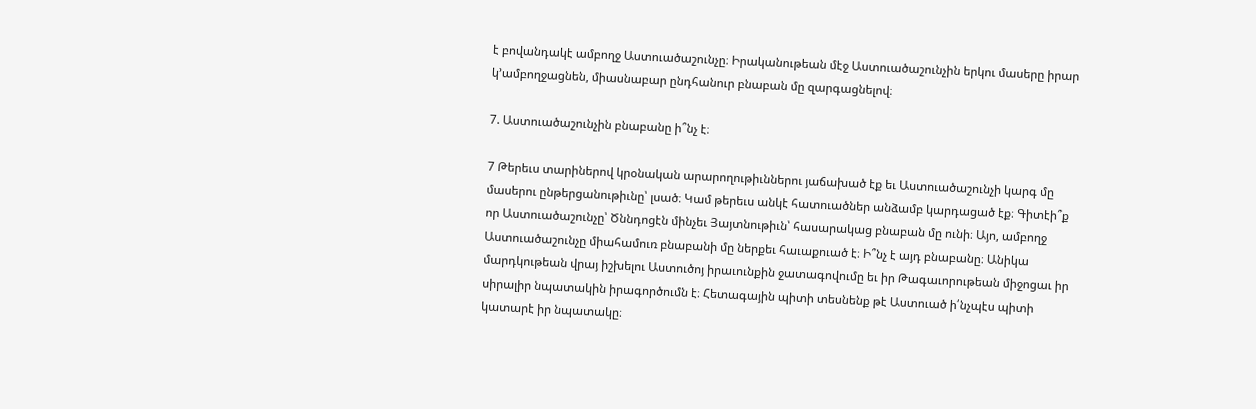է բովանդակէ ամբողջ Աստուածաշունչը։ Իրականութեան մէջ Աստուածաշունչին երկու մասերը իրար կ’ամբողջացնեն, միասնաբար ընդհանուր բնաբան մը զարգացնելով։

7. Աստուածաշունչին բնաբանը ի՞նչ է։

7 Թերեւս տարիներով կրօնական արարողութիւններու յաճախած էք եւ Աստուածաշունչի կարգ մը մասերու ընթերցանութիւնը՝ լսած։ Կամ թերեւս անկէ հատուածներ անձամբ կարդացած էք։ Գիտէի՞ք որ Աստուածաշունչը՝ Ծննդոցէն մինչեւ Յայտնութիւն՝ հասարակաց բնաբան մը ունի։ Այո, ամբողջ Աստուածաշունչը միահամուռ բնաբանի մը ներքեւ հաւաքուած է։ Ի՞նչ է այդ բնաբանը։ Անիկա մարդկութեան վրայ իշխելու Աստուծոյ իրաւունքին ջատագովումը եւ իր Թագաւորութեան միջոցաւ իր սիրալիր նպատակին իրագործումն է։ Հետագային պիտի տեսնենք թէ Աստուած ի՛նչպէս պիտի կատարէ իր նպատակը։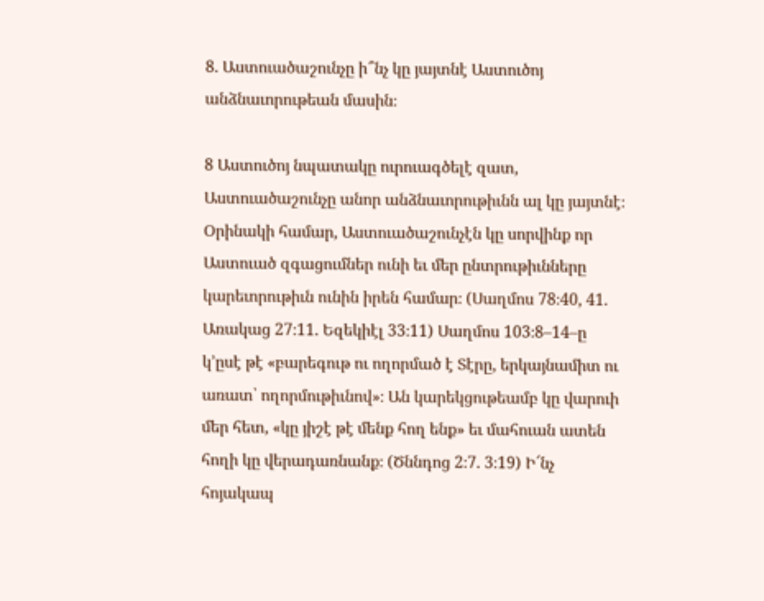8. Աստուածաշունչը ի՞նչ կը յայտնէ Աստուծոյ անձնաւորութեան մասին։

8 Աստուծոյ նպատակը ուրուագծելէ զատ, Աստուածաշունչը անոր անձնաւորութիւնն ալ կը յայտնէ։ Օրինակի համար, Աստուածաշունչէն կը սորվինք որ Աստուած զգացումներ ունի եւ մեր ընտրութիւնները կարեւորութիւն ունին իրեն համար։ (Սաղմոս 78։40, 41. Առակաց 27։11. Եզեկիէլ 33։11) Սաղմոս 103։8–14–ը կ’ըսէ թէ «բարեգութ ու ողորմած է Տէրը, երկայնամիտ ու առատ՝ ողորմութիւնով»։ Ան կարեկցութեամբ կը վարուի մեր հետ, «կը յիշէ թէ մենք հող ենք» եւ մահուան ատեն հողի կը վերադառնանք։ (Ծննդոց 2։7. 3։19) Ի՜նչ հոյակապ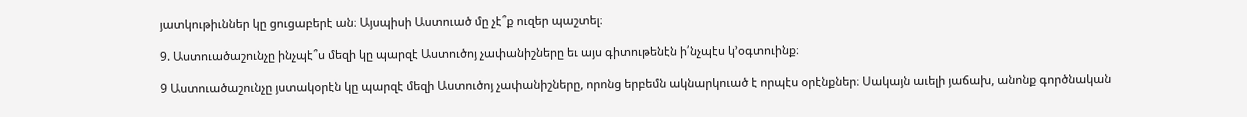յատկութիւններ կը ցուցաբերէ ան։ Այսպիսի Աստուած մը չէ՞ք ուզեր պաշտել։

9. Աստուածաշունչը ինչպէ՞ս մեզի կը պարզէ Աստուծոյ չափանիշները եւ այս գիտութենէն ի՛նչպէս կ’օգտուինք։

9 Աստուածաշունչը յստակօրէն կը պարզէ մեզի Աստուծոյ չափանիշները, որոնց երբեմն ակնարկուած է որպէս օրէնքներ։ Սակայն աւելի յաճախ, անոնք գործնական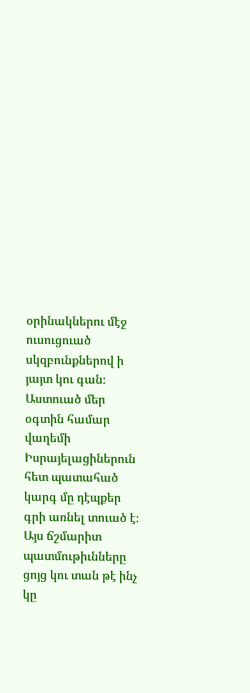օրինակներու մէջ ուսուցուած սկզբունքներով ի յայտ կու գան։ Աստուած մեր օգտին համար վաղեմի Իսրայելացիներուն հետ պատահած կարգ մը դէպքեր գրի առնել տուած է։ Այս ճշմարիտ պատմութիւնները ցոյց կու տան թէ ինչ կը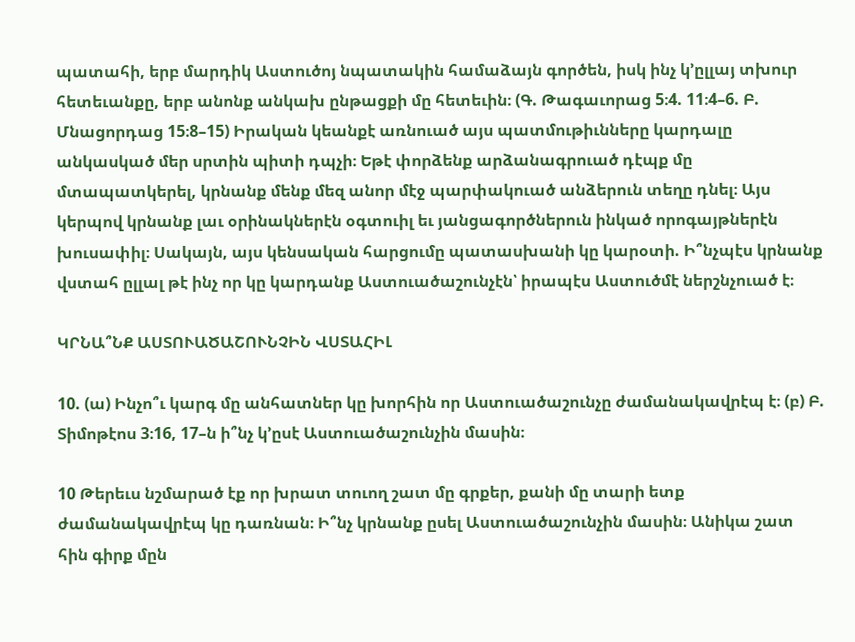պատահի, երբ մարդիկ Աստուծոյ նպատակին համաձայն գործեն, իսկ ինչ կ’ըլլայ տխուր հետեւանքը, երբ անոնք անկախ ընթացքի մը հետեւին։ (Գ. Թագաւորաց 5։4. 11։4–6. Բ. Մնացորդաց 15։8–15) Իրական կեանքէ առնուած այս պատմութիւնները կարդալը անկասկած մեր սրտին պիտի դպչի։ Եթէ փորձենք արձանագրուած դէպք մը մտապատկերել, կրնանք մենք մեզ անոր մէջ պարփակուած անձերուն տեղը դնել։ Այս կերպով կրնանք լաւ օրինակներէն օգտուիլ եւ յանցագործներուն ինկած որոգայթներէն խուսափիլ։ Սակայն, այս կենսական հարցումը պատասխանի կը կարօտի. Ի՞նչպէս կրնանք վստահ ըլլալ թէ ինչ որ կը կարդանք Աստուածաշունչէն՝ իրապէս Աստուծմէ ներշնչուած է։

ԿՐՆԱ՞ՆՔ ԱՍՏՈՒԱԾԱՇՈՒՆՉԻՆ ՎՍՏԱՀԻԼ

10. (ա) Ինչո՞ւ կարգ մը անհատներ կը խորհին որ Աստուածաշունչը ժամանակավրէպ է։ (բ) Բ. Տիմոթէոս 3։16, 17–ն ի՞նչ կ’ըսէ Աստուածաշունչին մասին։

10 Թերեւս նշմարած էք որ խրատ տուող շատ մը գրքեր, քանի մը տարի ետք ժամանակավրէպ կը դառնան։ Ի՞նչ կրնանք ըսել Աստուածաշունչին մասին։ Անիկա շատ հին գիրք մըն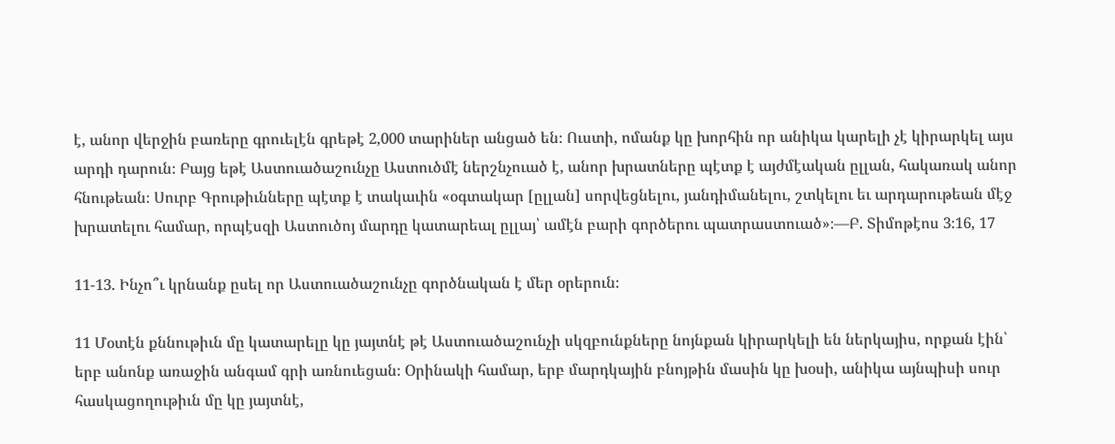է, անոր վերջին բառերը գրուելէն գրեթէ 2,000 տարիներ անցած են։ Ուստի, ոմանք կը խորհին որ անիկա կարելի չէ կիրարկել այս արդի դարուն։ Բայց եթէ Աստուածաշունչը Աստուծմէ ներշնչուած է, անոր խրատները պէտք է այժմէական ըլլան, հակառակ անոր հնութեան։ Սուրբ Գրութիւնները պէտք է տակաւին «օգտակար [ըլլան] սորվեցնելու, յանդիմանելու, շտկելու եւ արդարութեան մէջ խրատելու համար, որպէսզի Աստուծոյ մարդը կատարեալ ըլլայ՝ ամէն բարի գործերու պատրաստուած»։—Բ. Տիմոթէոս 3։16, 17

11-13. Ինչո՞ւ կրնանք ըսել որ Աստուածաշունչը գործնական է մեր օրերուն։

11 Մօտէն քննութիւն մը կատարելը կը յայտնէ թէ Աստուածաշունչի սկզբունքները նոյնքան կիրարկելի են ներկայիս, որքան էին՝ երբ անոնք առաջին անգամ գրի առնուեցան։ Օրինակի համար, երբ մարդկային բնոյթին մասին կը խօսի, անիկա այնպիսի սուր հասկացողութիւն մը կը յայտնէ,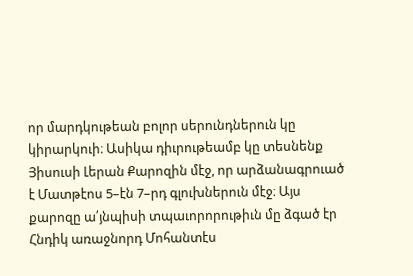որ մարդկութեան բոլոր սերունդներուն կը կիրարկուի։ Ասիկա դիւրութեամբ կը տեսնենք Յիսուսի Լերան Քարոզին մէջ, որ արձանագրուած է Մատթէոս 5–էն 7–րդ գլուխներուն մէջ։ Այս քարոզը ա՛յնպիսի տպաւորորութիւն մը ձգած էր Հնդիկ առաջնորդ Մոհանտէս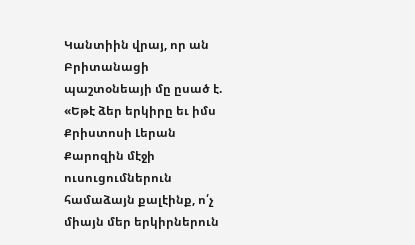Կանտիին վրայ, որ ան Բրիտանացի պաշտօնեայի մը ըսած է. «Եթէ ձեր երկիրը եւ իմս Քրիստոսի Լերան Քարոզին մէջի ուսուցումներուն համաձայն քալէինք, ո՛չ միայն մեր երկիրներուն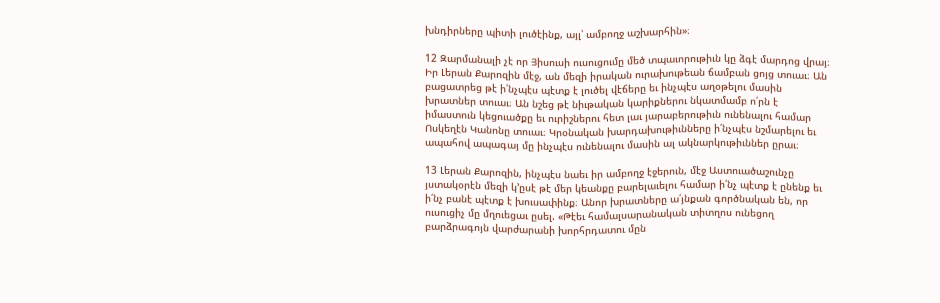խնդիրները պիտի լուծէինք, այլ՝ ամբողջ աշխարհին»։

12 Զարմանալի չէ որ Յիսուսի ուսուցումը մեծ տպաւորութիւն կը ձգէ մարդոց վրայ։ Իր Լերան Քարոզին մէջ, ան մեզի իրական ուրախութեան ճամբան ցոյց տուաւ։ Ան բացատրեց թէ ի՛նչպէս պէտք է լուծել վէճերը եւ ինչպէս աղօթելու մասին խրատներ տուաւ։ Ան նշեց թէ նիւթական կարիքներու նկատմամբ ո՛րն է իմաստուն կեցուածքը եւ ուրիշներու հետ լաւ յարաբերութիւն ունենալու համար Ոսկեղէն Կանոնը տուաւ։ Կրօնական խարդախութիւնները ի՛նչպէս նշմարելու եւ ապահով ապագայ մը ինչպէս ունենալու մասին ալ ակնարկութիւններ ըրաւ։

13 Լերան Քարոզին, ինչպէս նաեւ իր ամբողջ էջերուն, մէջ Աստուածաշունչը յստակօրէն մեզի կ’ըսէ թէ մեր կեանքը բարելաւելու համար ի՛նչ պէտք է ընենք եւ ի՛նչ բանէ պէտք է խուսափինք։ Անոր խրատները ա՛յնքան գործնական են, որ ուսուցիչ մը մղուեցաւ ըսել. «Թէեւ համալսարանական տիտղոս ունեցող բարձրագոյն վարժարանի խորհրդատու մըն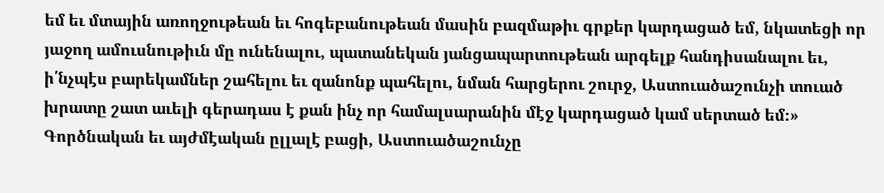եմ եւ մտային առողջութեան եւ հոգեբանութեան մասին բազմաթիւ գրքեր կարդացած եմ, նկատեցի որ յաջող ամուսնութիւն մը ունենալու, պատանեկան յանցապարտութեան արգելք հանդիսանալու եւ, ի՛նչպէս բարեկամներ շահելու եւ զանոնք պահելու, նման հարցերու շուրջ, Աստուածաշունչի տուած խրատը շատ աւելի գերադաս է քան ինչ որ համալսարանին մէջ կարդացած կամ սերտած եմ։» Գործնական եւ այժմէական ըլլալէ բացի, Աստուածաշունչը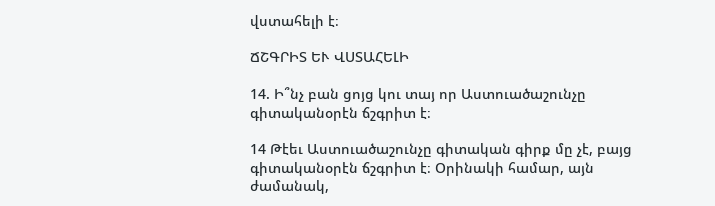վստահելի է։

ՃՇԳՐԻՏ ԵՒ ՎՍՏԱՀԵԼԻ

14. Ի՞նչ բան ցոյց կու տայ որ Աստուածաշունչը գիտականօրէն ճշգրիտ է։

14 Թէեւ Աստուածաշունչը գիտական գիրք մը չէ, բայց գիտականօրէն ճշգրիտ է։ Օրինակի համար, այն ժամանակ,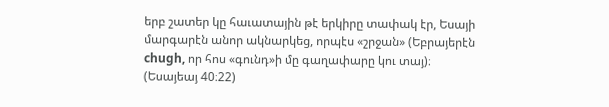երբ շատեր կը հաւատային թէ երկիրը տափակ էր, Եսայի մարգարէն անոր ակնարկեց, որպէս «շրջան» (Եբրայերէն chugh, որ հոս «գունդ»ի մը գաղափարը կու տայ)։ (Եսայեայ 40։22)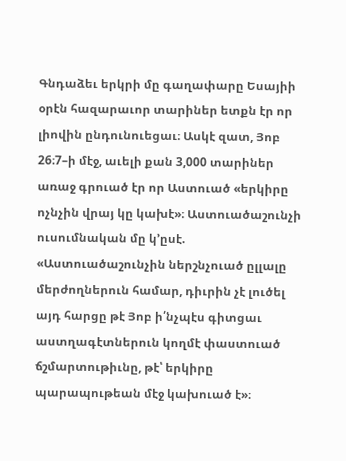Գնդաձեւ երկրի մը գաղափարը Եսայիի օրէն հազարաւոր տարիներ ետքն էր որ լիովին ընդունուեցաւ։ Ասկէ զատ, Յոբ 26։7–ի մէջ, աւելի քան 3,000 տարիներ առաջ գրուած էր որ Աստուած «երկիրը ոչնչին վրայ կը կախէ»։ Աստուածաշունչի ուսումնական մը կ’ըսէ. «Աստուածաշունչին ներշնչուած ըլլալը մերժողներուն համար, դիւրին չէ լուծել այդ հարցը թէ Յոբ ի՛նչպէս գիտցաւ աստղագէտներուն կողմէ փաստուած ճշմարտութիւնը, թէ՝ երկիրը պարապութեան մէջ կախուած է»։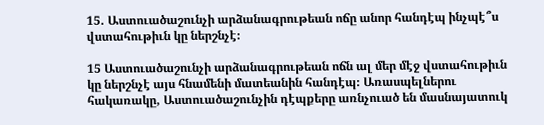15. Աստուածաշունչի արձանագրութեան ոճը անոր հանդէպ ինչպէ՞ս վստահութիւն կը ներշնչէ։

15 Աստուածաշունչի արձանագրութեան ոճն ալ մեր մէջ վստահութիւն կը ներշնչէ այս հնամենի մատեանին հանդէպ։ Առասպելներու հակառակը, Աստուածաշունչին դէպքերը առնչուած են մասնայատուկ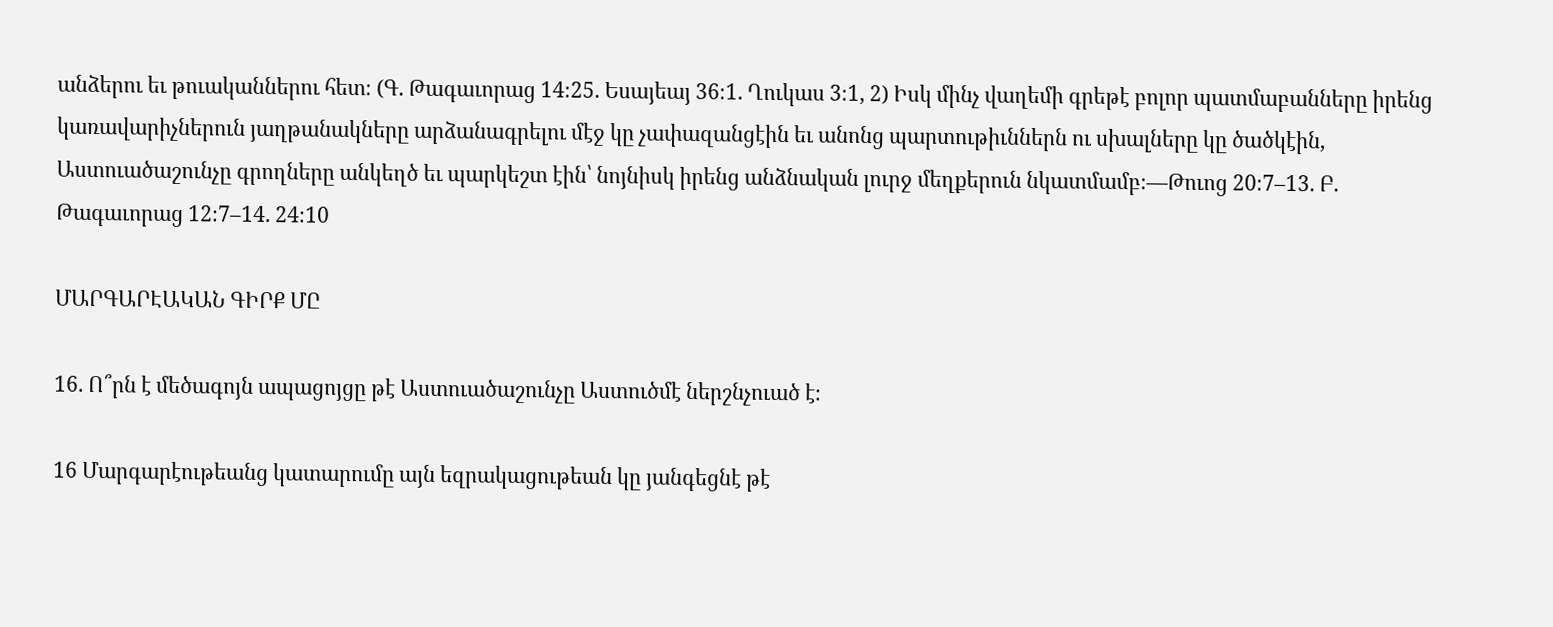անձերու եւ թուականներու հետ։ (Գ. Թագաւորաց 14։25. Եսայեայ 36։1. Ղուկաս 3։1, 2) Իսկ մինչ վաղեմի գրեթէ բոլոր պատմաբանները իրենց կառավարիչներուն յաղթանակները արձանագրելու մէջ կը չափազանցէին եւ անոնց պարտութիւններն ու սխալները կը ծածկէին, Աստուածաշունչը գրողները անկեղծ եւ պարկեշտ էին՝ նոյնիսկ իրենց անձնական լուրջ մեղքերուն նկատմամբ։—Թուոց 20։7–13. Բ. Թագաւորաց 12։7–14. 24։10

ՄԱՐԳԱՐԷԱԿԱՆ ԳԻՐՔ ՄԸ

16. Ո՞րն է մեծագոյն ապացոյցը թէ Աստուածաշունչը Աստուծմէ ներշնչուած է։

16 Մարգարէութեանց կատարումը այն եզրակացութեան կը յանգեցնէ թէ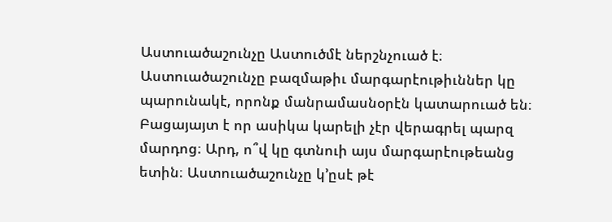Աստուածաշունչը Աստուծմէ ներշնչուած է։ Աստուածաշունչը բազմաթիւ մարգարէութիւններ կը պարունակէ, որոնք մանրամասնօրէն կատարուած են։ Բացայայտ է որ ասիկա կարելի չէր վերագրել պարզ մարդոց։ Արդ, ո՞վ կը գտնուի այս մարգարէութեանց ետին։ Աստուածաշունչը կ’ըսէ թէ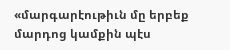«մարգարէութիւն մը երբեք մարդոց կամքին պէս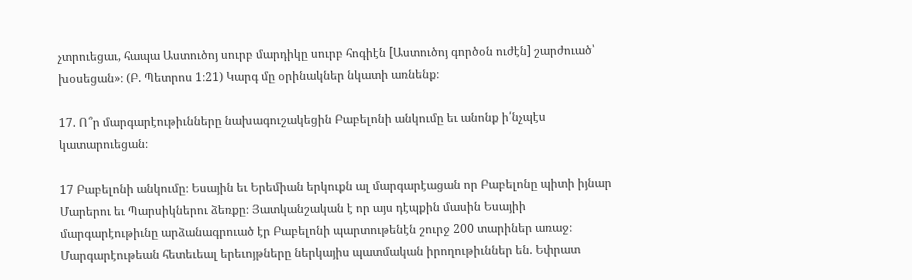չտրուեցաւ, հապա Աստուծոյ սուրբ մարդիկը սուրբ հոգիէն [Աստուծոյ գործօն ուժէն] շարժուած՝ խօսեցան»։ (Բ. Պետրոս 1։21) Կարգ մը օրինակներ նկատի առնենք։

17. Ո՞ր մարգարէութիւնները նախագուշակեցին Բաբելոնի անկումը եւ անոնք ի՛նչպէս կատարուեցան։

17 Բաբելոնի անկումը։ Եսային եւ Երեմիան երկուքն ալ մարգարէացան որ Բաբելոնը պիտի իյնար Մարերու եւ Պարսիկներու ձեռքը։ Յատկանշական է որ այս դէպքին մասին Եսայիի մարգարէութիւնը արձանագրուած էր Բաբելոնի պարտութենէն շուրջ 200 տարիներ առաջ։ Մարգարէութեան հետեւեալ երեւոյթները ներկայիս պատմական իրողութիւններ են. Եփրատ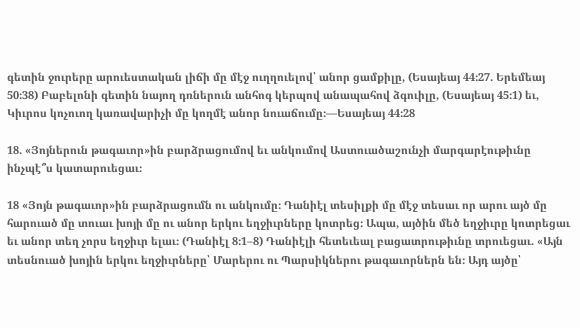գետին ջուրերը արուեստական լիճի մը մէջ ուղղուելով՝ անոր ցամքիլը, (Եսայեայ 44։27. Երեմեայ 50։38) Բաբելոնի գետին նայող դռներուն անհոգ կերպով անապահով ձգուիլը, (Եսայեայ 45։1) եւ, Կիւրոս կոչուող կառավարիչի մը կողմէ անոր նուաճումը։—Եսայեայ 44։28

18. «Յոյներուն թագաւոր»ին բարձրացումով եւ անկումով Աստուածաշունչի մարգարէութիւնը ինչպէ՞ս կատարուեցաւ։

18 «Յոյն թագաւոր»ին բարձրացումն ու անկումը։ Դանիէլ տեսիլքի մը մէջ տեսաւ որ արու այծ մը հարուած մը տուաւ խոյի մը ու անոր երկու եղջիւրները կոտրեց։ Ապա, այծին մեծ եղջիւրը կոտրեցաւ եւ անոր տեղ չորս եղջիւր ելաւ։ (Դանիէլ 8։1–8) Դանիէլի հետեւեալ բացատրութիւնը տրուեցաւ. «Այն տեսնուած խոյին երկու եղջիւրները՝ Մարերու ու Պարսիկներու թագաւորներն են։ Այդ այծը՝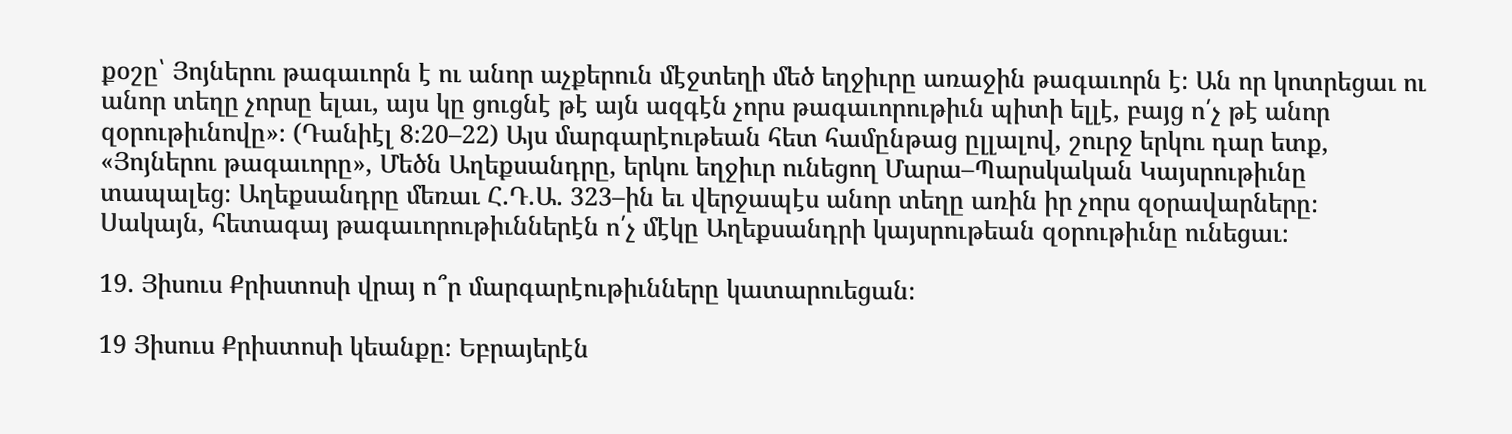քօշը՝ Յոյներու թագաւորն է ու անոր աչքերուն մէջտեղի մեծ եղջիւրը առաջին թագաւորն է։ Ան որ կոտրեցաւ ու անոր տեղը չորսը ելաւ, այս կը ցուցնէ թէ այն ազգէն չորս թագաւորութիւն պիտի ելլէ, բայց ո՛չ թէ անոր զօրութիւնովը»։ (Դանիէլ 8։20–22) Այս մարգարէութեան հետ համընթաց ըլլալով, շուրջ երկու դար ետք, «Յոյներու թագաւորը», Մեծն Աղեքսանդրը, երկու եղջիւր ունեցող Մարա–Պարսկական Կայսրութիւնը տապալեց։ Աղեքսանդրը մեռաւ Հ.Դ.Ա. 323–ին եւ վերջապէս անոր տեղը առին իր չորս զօրավարները։ Սակայն, հետագայ թագաւորութիւններէն ո՛չ մէկը Աղեքսանդրի կայսրութեան զօրութիւնը ունեցաւ։

19. Յիսուս Քրիստոսի վրայ ո՞ր մարգարէութիւնները կատարուեցան։

19 Յիսուս Քրիստոսի կեանքը։ Եբրայերէն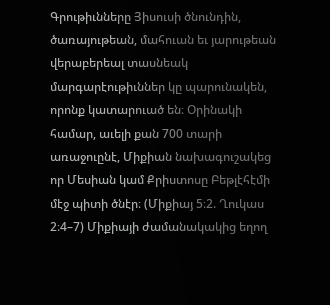Գրութիւնները Յիսուսի ծնունդին, ծառայութեան, մահուան եւ յարութեան վերաբերեալ տասնեակ մարգարէութիւններ կը պարունակեն, որոնք կատարուած են։ Օրինակի համար, աւելի քան 700 տարի առաջուընէ, Միքիան նախագուշակեց որ Մեսիան կամ Քրիստոսը Բեթլէհէմի մէջ պիտի ծնէր։ (Միքիայ 5։2. Ղուկաս 2։4–7) Միքիայի ժամանակակից եղող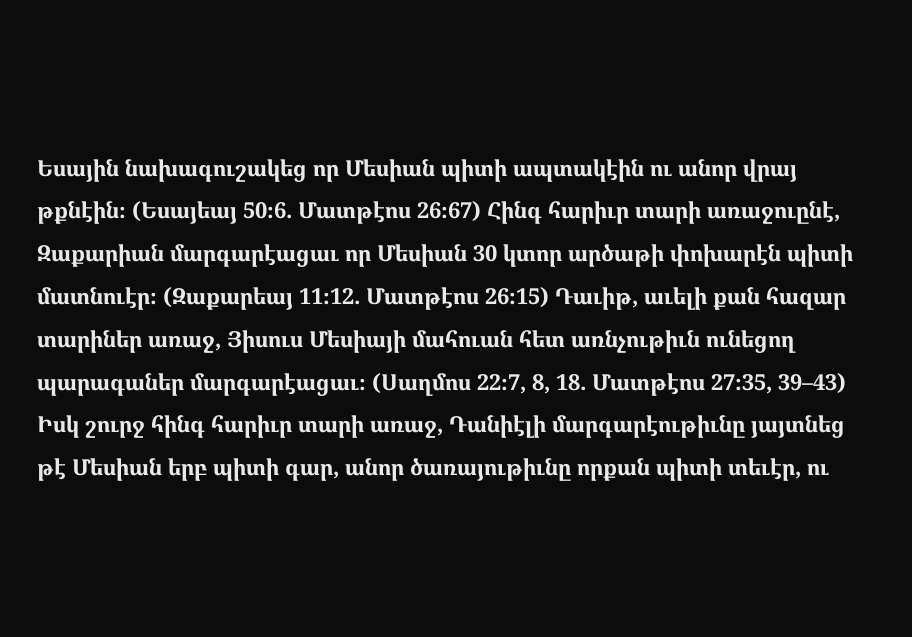Եսային նախագուշակեց որ Մեսիան պիտի ապտակէին ու անոր վրայ թքնէին։ (Եսայեայ 50։6. Մատթէոս 26։67) Հինգ հարիւր տարի առաջուընէ, Զաքարիան մարգարէացաւ որ Մեսիան 30 կտոր արծաթի փոխարէն պիտի մատնուէր։ (Զաքարեայ 11։12. Մատթէոս 26։15) Դաւիթ, աւելի քան հազար տարիներ առաջ, Յիսուս Մեսիայի մահուան հետ առնչութիւն ունեցող պարագաներ մարգարէացաւ։ (Սաղմոս 22։7, 8, 18. Մատթէոս 27։35, 39–43) Իսկ շուրջ հինգ հարիւր տարի առաջ, Դանիէլի մարգարէութիւնը յայտնեց թէ Մեսիան երբ պիտի գար, անոր ծառայութիւնը որքան պիտի տեւէր, ու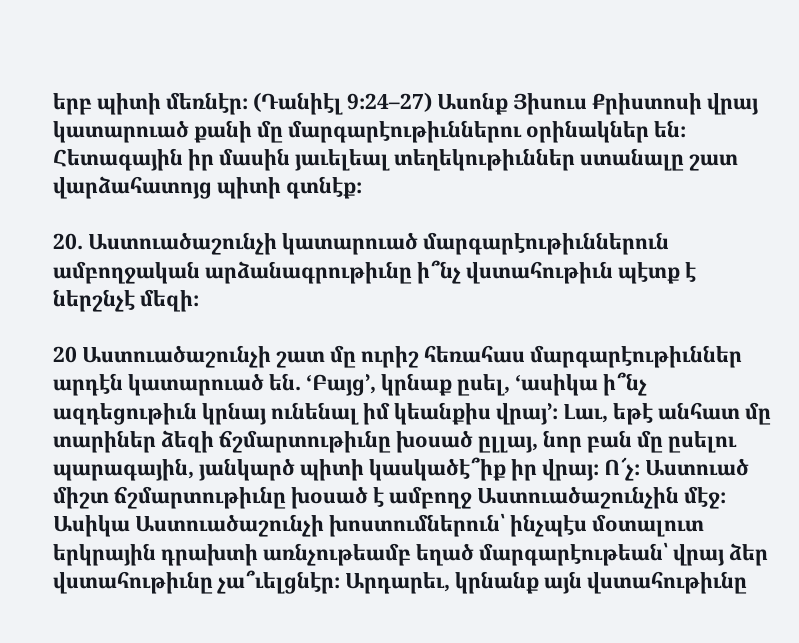երբ պիտի մեռնէր։ (Դանիէլ 9։24–27) Ասոնք Յիսուս Քրիստոսի վրայ կատարուած քանի մը մարգարէութիւններու օրինակներ են։ Հետագային իր մասին յաւելեալ տեղեկութիւններ ստանալը շատ վարձահատոյց պիտի գտնէք։

20. Աստուածաշունչի կատարուած մարգարէութիւններուն ամբողջական արձանագրութիւնը ի՞նչ վստահութիւն պէտք է ներշնչէ մեզի։

20 Աստուածաշունչի շատ մը ուրիշ հեռահաս մարգարէութիւններ արդէն կատարուած են. ‘Բայց’, կրնաք ըսել, ‘ասիկա ի՞նչ ազդեցութիւն կրնայ ունենալ իմ կեանքիս վրայ’։ Լաւ, եթէ անհատ մը տարիներ ձեզի ճշմարտութիւնը խօսած ըլլայ, նոր բան մը ըսելու պարագային, յանկարծ պիտի կասկածէ՞իք իր վրայ։ Ո՜չ։ Աստուած միշտ ճշմարտութիւնը խօսած է ամբողջ Աստուածաշունչին մէջ։ Ասիկա Աստուածաշունչի խոստումներուն՝ ինչպէս մօտալուտ երկրային դրախտի առնչութեամբ եղած մարգարէութեան՝ վրայ ձեր վստահութիւնը չա՞ւելցնէր։ Արդարեւ, կրնանք այն վստահութիւնը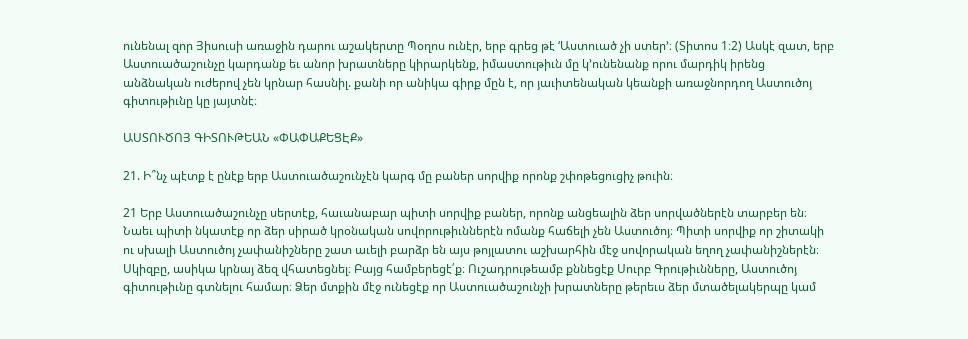ունենալ զոր Յիսուսի առաջին դարու աշակերտը Պօղոս ունէր, երբ գրեց թէ ‘Աստուած չի ստեր’։ (Տիտոս 1։2) Ասկէ զատ, երբ Աստուածաշունչը կարդանք եւ անոր խրատները կիրարկենք, իմաստութիւն մը կ’ունենանք որու մարդիկ իրենց անձնական ուժերով չեն կրնար հասնիլ. քանի որ անիկա գիրք մըն է, որ յաւիտենական կեանքի առաջնորդող Աստուծոյ գիտութիւնը կը յայտնէ։

ԱՍՏՈՒԾՈՅ ԳԻՏՈՒԹԵԱՆ «ՓԱՓԱՔԵՑԷՔ»

21. Ի՞նչ պէտք է ընէք երբ Աստուածաշունչէն կարգ մը բաներ սորվիք որոնք շփոթեցուցիչ թուին։

21 Երբ Աստուածաշունչը սերտէք, հաւանաբար պիտի սորվիք բաներ, որոնք անցեալին ձեր սորվածներէն տարբեր են։ Նաեւ պիտի նկատէք որ ձեր սիրած կրօնական սովորութիւններէն ոմանք հաճելի չեն Աստուծոյ։ Պիտի սորվիք որ շիտակի ու սխալի Աստուծոյ չափանիշները շատ աւելի բարձր են այս թոյլատու աշխարհին մէջ սովորական եղող չափանիշներէն։ Սկիզբը, ասիկա կրնայ ձեզ վհատեցնել։ Բայց համբերեցէ՛ք։ Ուշադրութեամբ քննեցէք Սուրբ Գրութիւնները, Աստուծոյ գիտութիւնը գտնելու համար։ Ձեր մտքին մէջ ունեցէք որ Աստուածաշունչի խրատները թերեւս ձեր մտածելակերպը կամ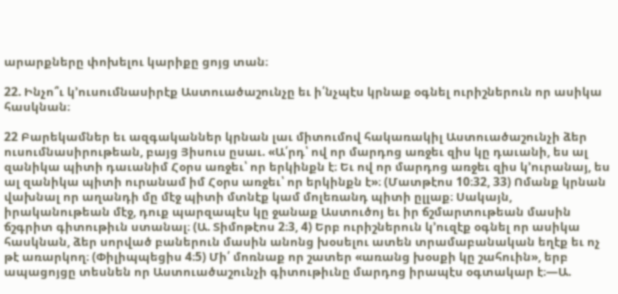արարքները փոխելու կարիքը ցոյց տան։

22. Ինչո՞ւ կ’ուսումնասիրէք Աստուածաշունչը եւ ի՛նչպէս կրնաք օգնել ուրիշներուն որ ասիկա հասկնան։

22 Բարեկամներ եւ ազգականներ կրնան լաւ միտումով հակառակիլ Աստուածաշունչի ձեր ուսումնասիրութեան, բայց Յիսուս ըսաւ. «Ա՛րդ՝ ով որ մարդոց առջեւ զիս կը դաւանի, ես ալ զանիկա պիտի դաւանիմ Հօրս առջեւ՝ որ երկինքն է։ Եւ ով որ մարդոց առջեւ զիս կ’ուրանայ, ես ալ զանիկա պիտի ուրանամ իմ Հօրս առջեւ՝ որ երկինքն է»։ (Մատթէոս 10։32, 33) Ոմանք կրնան վախնալ որ աղանդի մը մէջ պիտի մտնէք կամ մոլեռանդ պիտի ըլլաք։ Սակայն, իրականութեան մէջ, դուք պարզապէս կը ջանաք Աստուծոյ եւ իր ճշմարտութեան մասին ճշգրիտ գիտութիւն ստանալ։ (Ա. Տիմոթէոս 2։3, 4) Երբ ուրիշներուն կ’ուզէք օգնել որ ասիկա հասկնան, ձեր սորված բաներուն մասին անոնց խօսելու ատեն տրամաբանական եղէք եւ ոչ թէ առարկող։ (Փիլիպպեցիս 4։5) Մի՛ մոռնաք որ շատեր «առանց խօսքի կը շահուին», երբ ապացոյցը տեսնեն որ Աստուածաշունչի գիտութիւնը մարդոց իրապէս օգտակար է։—Ա.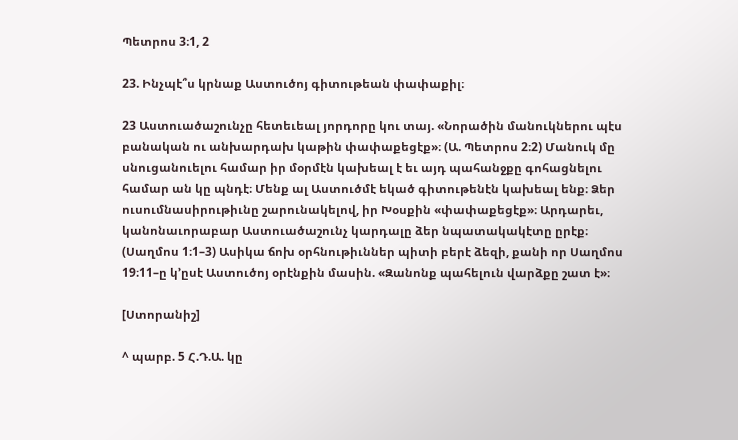Պետրոս 3։1, 2

23. Ինչպէ՞ս կրնաք Աստուծոյ գիտութեան փափաքիլ։

23 Աստուածաշունչը հետեւեալ յորդորը կու տայ. «Նորածին մանուկներու պէս բանական ու անխարդախ կաթին փափաքեցէք»։ (Ա. Պետրոս 2։2) Մանուկ մը սնուցանուելու համար իր մօրմէն կախեալ է եւ այդ պահանջքը գոհացնելու համար ան կը պնդէ։ Մենք ալ Աստուծմէ եկած գիտութենէն կախեալ ենք։ Ձեր ուսումնասիրութիւնը շարունակելով, իր Խօսքին «փափաքեցէք»։ Արդարեւ, կանոնաւորաբար Աստուածաշունչ կարդալը ձեր նպատակակէտը ըրէք։ (Սաղմոս 1։1–3) Ասիկա ճոխ օրհնութիւններ պիտի բերէ ձեզի, քանի որ Սաղմոս 19։11–ը կ’ըսէ Աստուծոյ օրէնքին մասին. «Զանոնք պահելուն վարձքը շատ է»։

[Ստորանիշ]

^ պարբ. 5 Հ.Դ.Ա. կը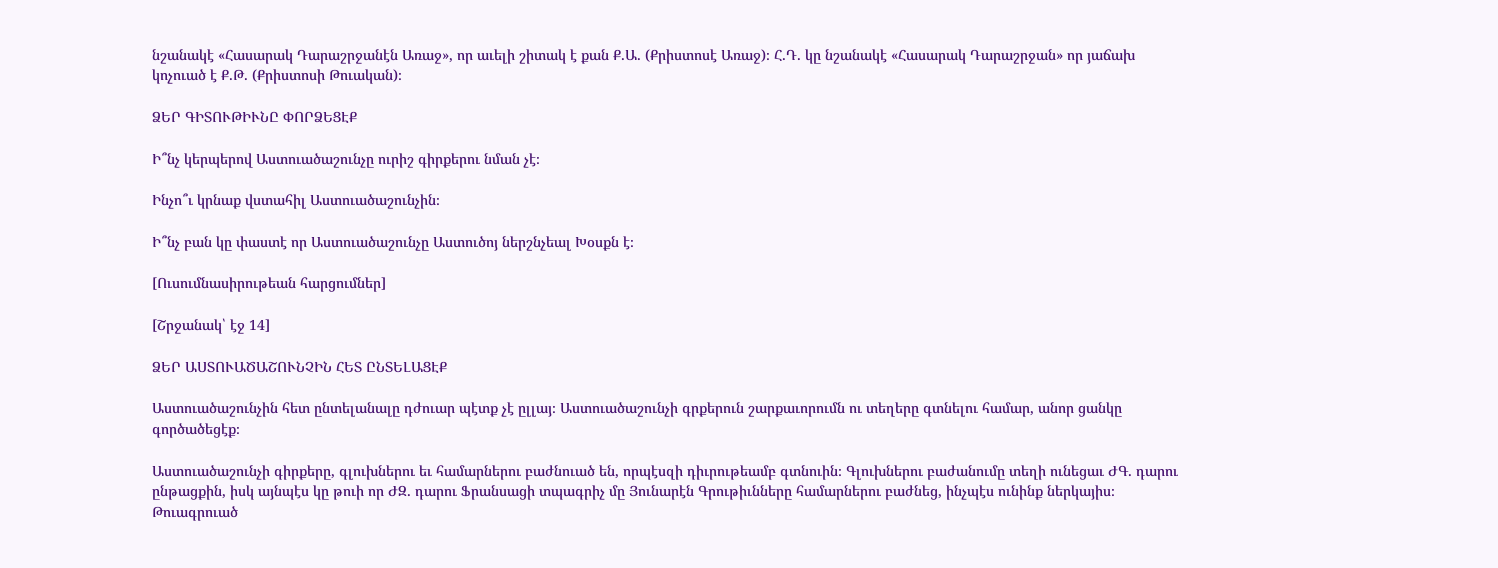նշանակէ «Հասարակ Դարաշրջանէն Առաջ», որ աւելի շիտակ է քան Ք.Ա. (Քրիստոսէ Առաջ)։ Հ.Դ. կը նշանակէ «Հասարակ Դարաշրջան» որ յաճախ կոչուած է Ք.Թ. (Քրիստոսի Թուական)։

ՁԵՐ ԳԻՏՈՒԹԻՒՆԸ ՓՈՐՁԵՑԷՔ

Ի՞նչ կերպերով Աստուածաշունչը ուրիշ գիրքերու նման չէ։

Ինչո՞ւ կրնաք վստահիլ Աստուածաշունչին։

Ի՞նչ բան կը փաստէ որ Աստուածաշունչը Աստուծոյ ներշնչեալ Խօսքն է։

[Ուսումնասիրութեան հարցումներ]

[Շրջանակ՝ էջ 14]

ՁԵՐ ԱՍՏՈՒԱԾԱՇՈՒՆՉԻՆ ՀԵՏ ԸՆՏԵԼԱՑԷՔ

Աստուածաշունչին հետ ընտելանալը դժուար պէտք չէ ըլլայ։ Աստուածաշունչի գրքերուն շարքաւորումն ու տեղերը գտնելու համար, անոր ցանկը գործածեցէք։

Աստուածաշունչի գիրքերը, գլուխներու եւ համարներու բաժնուած են, որպէսզի դիւրութեամբ գտնուին։ Գլուխներու բաժանումը տեղի ունեցաւ ԺԳ. դարու ընթացքին, իսկ այնպէս կը թուի որ ԺԶ. դարու Ֆրանսացի տպագրիչ մը Յունարէն Գրութիւնները համարներու բաժնեց, ինչպէս ունինք ներկայիս։ Թուագրուած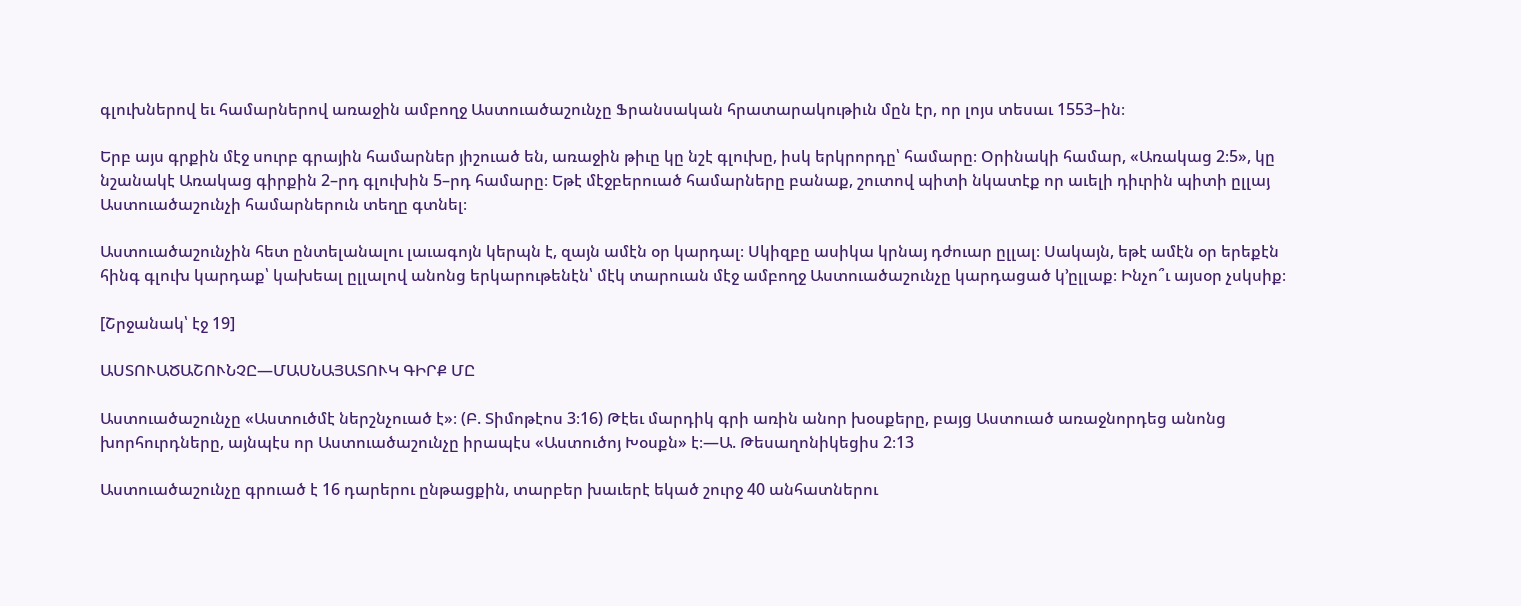գլուխներով եւ համարներով առաջին ամբողջ Աստուածաշունչը Ֆրանսական հրատարակութիւն մըն էր, որ լոյս տեսաւ 1553–ին։

Երբ այս գրքին մէջ սուրբ գրային համարներ յիշուած են, առաջին թիւը կը նշէ գլուխը, իսկ երկրորդը՝ համարը։ Օրինակի համար, «Առակաց 2։5», կը նշանակէ Առակաց գիրքին 2–րդ գլուխին 5–րդ համարը։ Եթէ մէջբերուած համարները բանաք, շուտով պիտի նկատէք որ աւելի դիւրին պիտի ըլլայ Աստուածաշունչի համարներուն տեղը գտնել։

Աստուածաշունչին հետ ընտելանալու լաւագոյն կերպն է, զայն ամէն օր կարդալ։ Սկիզբը ասիկա կրնայ դժուար ըլլալ։ Սակայն, եթէ ամէն օր երեքէն հինգ գլուխ կարդաք՝ կախեալ ըլլալով անոնց երկարութենէն՝ մէկ տարուան մէջ ամբողջ Աստուածաշունչը կարդացած կ’ըլլաք։ Ինչո՞ւ այսօր չսկսիք։

[Շրջանակ՝ էջ 19]

ԱՍՏՈՒԱԾԱՇՈՒՆՉԸ—ՄԱՍՆԱՅԱՏՈՒԿ ԳԻՐՔ ՄԸ

Աստուածաշունչը «Աստուծմէ ներշնչուած է»։ (Բ. Տիմոթէոս 3։16) Թէեւ մարդիկ գրի առին անոր խօսքերը, բայց Աստուած առաջնորդեց անոնց խորհուրդները, այնպէս որ Աստուածաշունչը իրապէս «Աստուծոյ Խօսքն» է։—Ա. Թեսաղոնիկեցիս 2։13

Աստուածաշունչը գրուած է 16 դարերու ընթացքին, տարբեր խաւերէ եկած շուրջ 40 անհատներու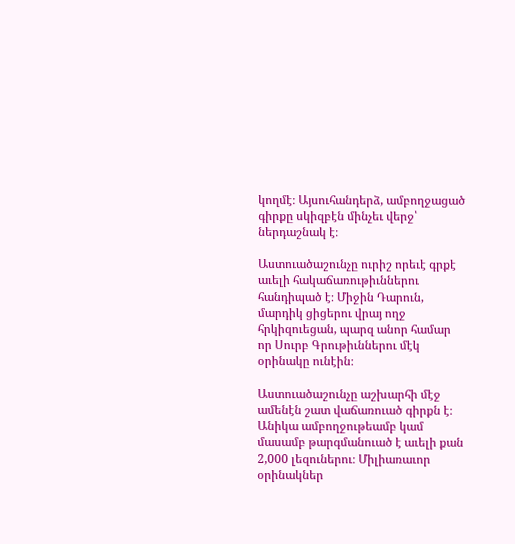կողմէ։ Այսուհանդերձ, ամբողջացած գիրքը սկիզբէն մինչեւ վերջ՝ ներդաշնակ է։

Աստուածաշունչը ուրիշ որեւէ գրքէ աւելի հակաճառութիւններու հանդիպած է։ Միջին Դարուն, մարդիկ ցիցերու վրայ ողջ հրկիզուեցան, պարզ անոր համար որ Սուրբ Գրութիւններու մէկ օրինակը ունէին։

Աստուածաշունչը աշխարհի մէջ ամենէն շատ վաճառուած գիրքն է։ Անիկա ամբողջութեամբ կամ մասամբ թարգմանուած է աւելի քան 2,000 լեզուներու։ Միլիառաւոր օրինակներ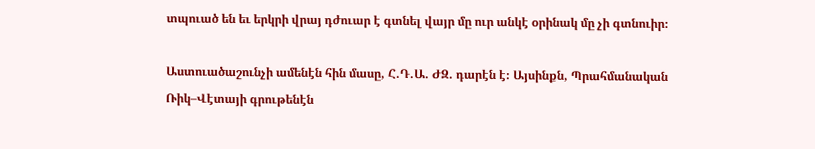տպուած են եւ երկրի վրայ դժուար է գտնել վայր մը ուր անկէ օրինակ մը չի գտնուիր։

Աստուածաշունչի ամենէն հին մասը, Հ.Դ.Ա. ԺԶ. դարէն է։ Այսինքն, Պրահմանական Ռիկ–Վէտայի գրութենէն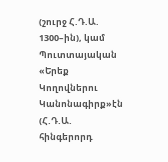(շուրջ Հ.Դ.Ա. 1300–ին), կամ Պուտտայական «Երեք Կողովներու Կանոնագիրք»էն (Հ.Դ.Ա. հինգերորդ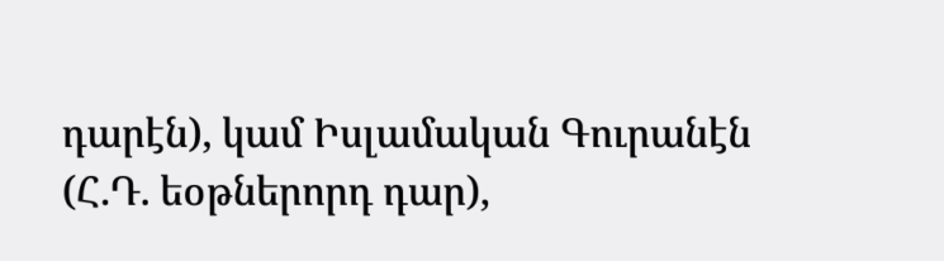դարէն), կամ Իսլամական Գուրանէն (Հ.Դ. եօթներորդ դար),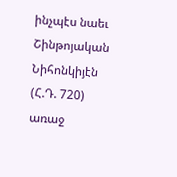ինչպէս նաեւ Շինթոյական Նիհոնկիյէն (Հ.Դ. 720) առաջ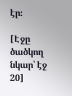էր։

[Էջը ծածկող նկար՝ էջ 20]